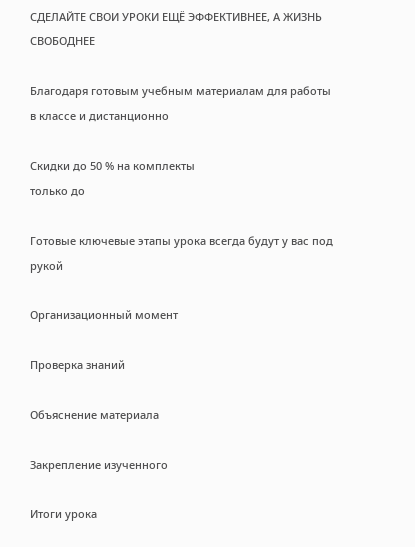СДЕЛАЙТЕ СВОИ УРОКИ ЕЩЁ ЭФФЕКТИВНЕЕ, А ЖИЗНЬ СВОБОДНЕЕ

Благодаря готовым учебным материалам для работы в классе и дистанционно

Скидки до 50 % на комплекты
только до

Готовые ключевые этапы урока всегда будут у вас под рукой

Организационный момент

Проверка знаний

Объяснение материала

Закрепление изученного

Итоги урока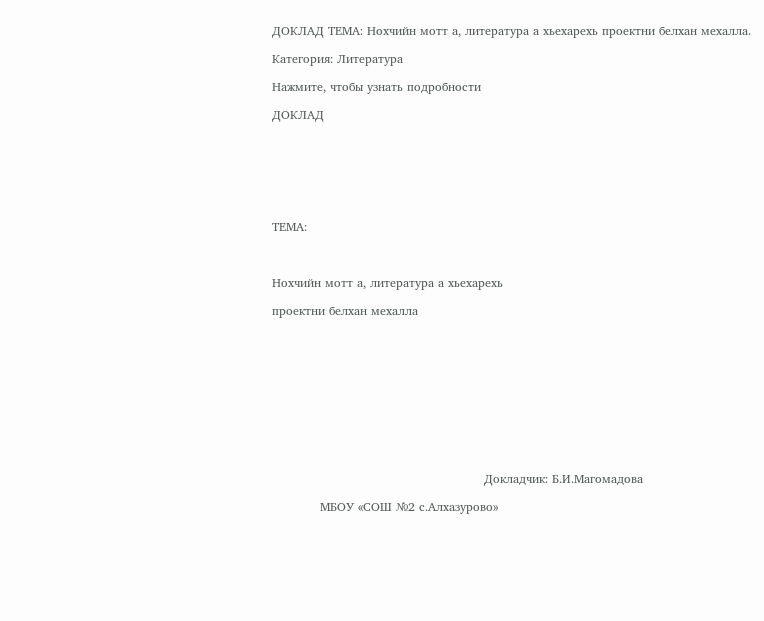ДОКЛАД ТЕМА: Нохчийн мотт а, литература а хьехарехь проектни белхан мехалла.

Категория: Литература

Нажмите, чтобы узнать подробности

ДОКЛАД







ТЕМА:



Нохчийн мотт а, литература а хьехарехь

проектни белхан мехалла











                                                     Докладчик: Б.И.Магомадова

            МБОУ «СОШ №2 с.Алхазурово»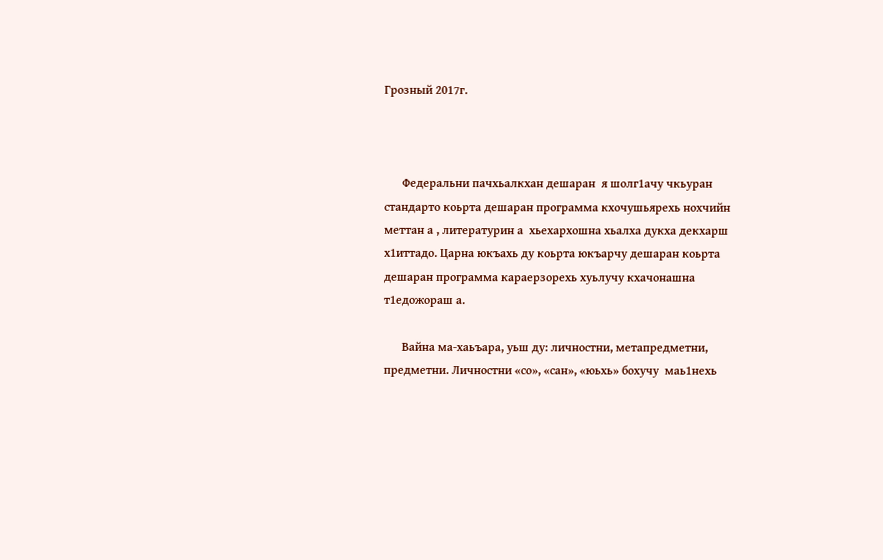Грозный 2017г.



      Федеральни пачхьалкхан дешаран  я шолг1ачу чкьуран стандарто коьрта дешаран программа кхочушьярехь нохчийн меттан а , литературин а  хьехархошна хьалха дукха декхарш х1иттадо. Царна юкъахь ду коьрта юкъарчу дешаран коьрта дешаран программа караерзорехь хуьлучу кхачонашна т1едожораш а.

      Вайна ма-хаьъара, уьш ду: личностни, метапредметни, предметни. Личностни «со», «сан», «юьхь» бохучу  маь1нехь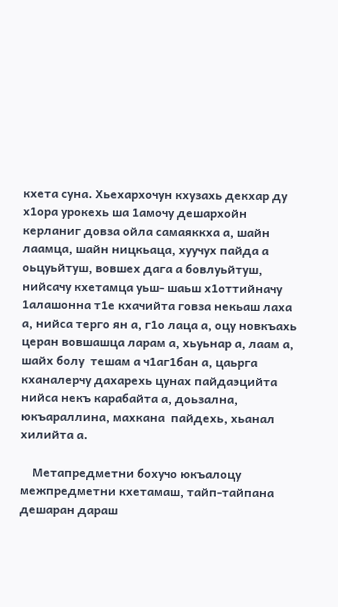кхета суна. Хьехархочун кхузахь декхар ду х1ора урокехь ша 1амочу дешархойн керланиг довза ойла самаяккха а, шайн лаамца, шайн ницкьаца, хуучух пайда а оьцуьйтуш, вовшех дага а бовлуьйтуш, нийсачу кхетамца уьш- шаьш х1оттийначу 1алашонна т1е кхачийта говза некьаш лаха а, нийса терго ян а, г1о лаца а, оцу новкъахь церан вовшашца ларам а, хьуьнар а, лаам а, шайх болу  тешам а ч1аг1бан а, цаьрга  кханалерчу дахарехь цунах пайдаэцийта  нийса некъ карабайта а, доьзална, юкъараллина, махкана  пайдехь, хьанал хилийта а.

    Метапредметни бохучо юкъалоцу межпредметни кхетамаш, тайп-тайпана дешаран дараш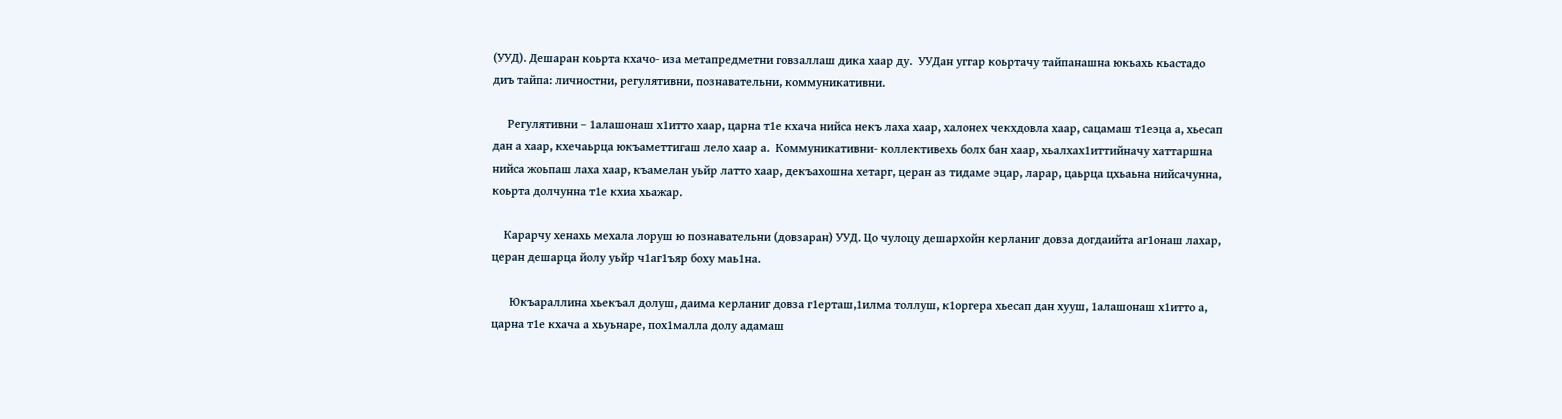(УУД). Дешаран коьрта кхачо- иза метапредметни говзаллаш дика хаар ду.  УУДан уггар коьртачу тайпанашна юкьахь кьастадо диъ тайпа: личностни, регулятивни, познавательни, коммуникативни.

     Регулятивни – 1алашонаш х1итто хаар, царна т1е кхача нийса некъ лаха хаар, халонех чекхдовла хаар, сацамаш т1еэца а, хьесап дан а хаар, кхечаьрца юкъаметтигаш лело хаар а.  Коммуникативни- коллективехь болх бан хаар, хьалхах1иттийначу хаттаршна нийса жоьпаш лаха хаар, къамелан уьйр латто хаар, декъахошна хетарг, церан аз тидаме эцар, ларар, цаьрца цхьаьна нийсачунна, коьрта долчунна т1е кхиа хьажар.

    Карарчу хенахь мехала лоруш ю познавательни (довзаран) УУД. Цо чулоцу дешархойн керланиг довза догдаийта аг1онаш лахар, церан дешарца йолу уьйр ч1аг1ъяр боху маь1на.

      Юкъараллина хьекъал долуш, даима керланиг довза г1ерташ,1илма толлуш, к1оргера хьесап дан хууш, 1алашонаш х1итто а, царна т1е кхача а хьуьнаре, пох1малла долу адамаш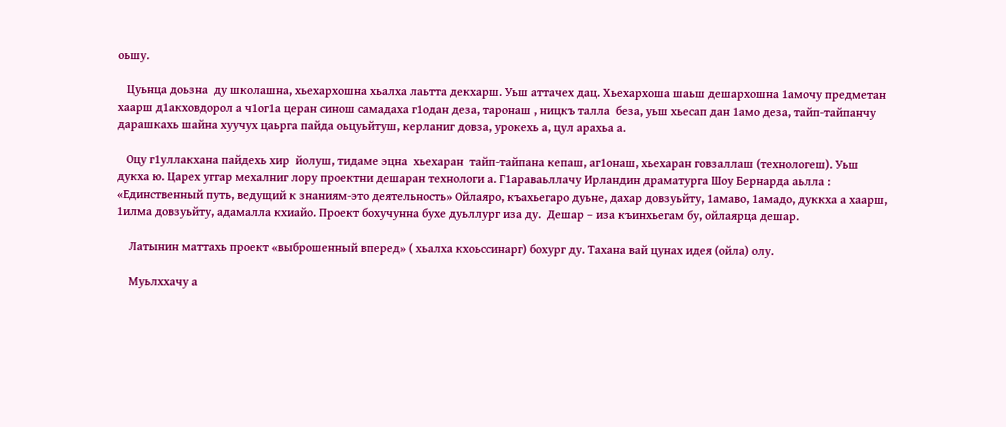оьшу.

   Цуьнца доьзна  ду школашна, хьехархошна хьалха лаьтта декхарш. Уьш аттачех дац. Хьехархоша шаьш дешархошна 1амочу предметан хаарш д1акховдорол а ч1ог1а церан синош самадаха г1одан деза, таронаш , ницкъ талла  беза, уьш хьесап дан 1амо деза, тайп-тайпанчу дарашкахь шайна хуучух цаьрга пайда оьцуьйтуш, керланиг довза, урокехь а, цул арахьа а.

   Оцу г1уллакхана пайдехь хир  йолуш, тидаме эцна  хьехаран  тайп-тайпана кепаш, аг1онаш, хьехаран говзаллаш (технологеш). Уьш дукха ю. Царех уггар мехалниг лору проектни дешаран технологи а. Г1араваьллачу Ирландин драматурга Шоу Бернарда аьлла : «Единственный путь, ведущий к знаниям-это деятельность» Ойлаяро, къахьегаро дуьне, дахар довзуьйту, 1амаво, 1амадо, дуккха а хаарш, 1илма довзуьйту, адамалла кхиайо. Проект бохучунна бухе дуьллург иза ду.  Дешар – иза къинхьегам бу, ойлаярца дешар.

    Латынин маттахь проект «выброшенный вперед» ( хьалха кхоьссинарг) бохург ду. Тахана вай цунах идея (ойла) олу.

    Муьлххачу а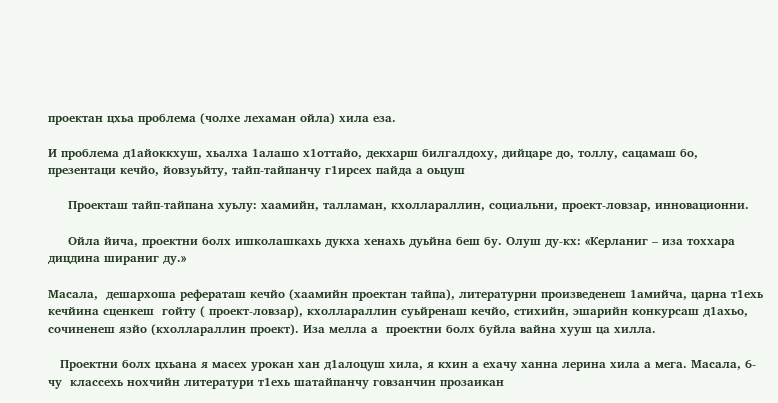проектан цхьа проблема (чолхе лехаман ойла) хила еза.

И проблема д1айоккхуш, хьалха 1алашо х1оттайо, декхарш билгалдоху, дийцаре до, толлу, сацамаш бо, презентаци кечйо, йовзуьйту, тайп-тайпанчу г1ирсех пайда а оьцуш

     Проекташ тайп-тайпана хуьлу: хаамийн, талламан, кхоллараллин, социальни, проект-ловзар, инновационни.

     Ойла йича, проектни болх ишколашкахь дукха хенахь дуьйна беш бу. Олуш ду-кх: «Керланиг – иза тоххара дицдина шираниг ду.»

Масала,  дешархоша рефераташ кечйо (хаамийн проектан тайпа), литературни произведенеш 1амийча, царна т1ехь кечйина сценкеш  гойту ( проект-ловзар), кхоллараллин суьйренаш кечйо, стихийн, эшарийн конкурсаш д1ахьо, сочиненеш язйо (кхоллараллин проект). Иза мелла а  проектни болх буйла вайна хууш ца хилла.

   Проектни болх цхьана я масех урокан хан д1алоцуш хила, я кхин а ехачу ханна лерина хила а мега. Масала, 6- чу  классехь нохчийн литератури т1ехь шатайпанчу говзанчин прозаикан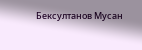Бексултанов Мусан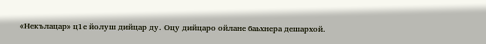«Некълацар» ц1е йолуш дийцар ду. Оцу дийцаро ойлане баьхнера дешархой.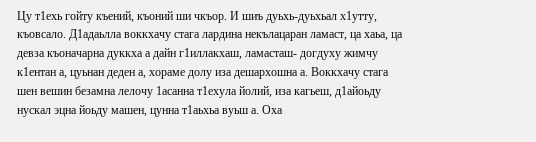Цу т1ехь гойту къений, къоний ши чкъор. И шиъ дуьхь-дуьхьал х1утту, къовсало. Д1адаьлла воккхачу стага лардина некълацаран ламаст, ца хаьа, ца девза къоначарна дуккха а дайн г1иллакхаш, ламасташ- догдуху жимчу к1ентан а, цуьнан деден а, хораме долу иза дешархошна а. Воккхачу стага шен вешин безамна лелочу 1асанна т1ехула йолий, иза кагьеш, д1айоьду нускал эцна йоьду машен, цунна т1аьхьа вуьш а. Оха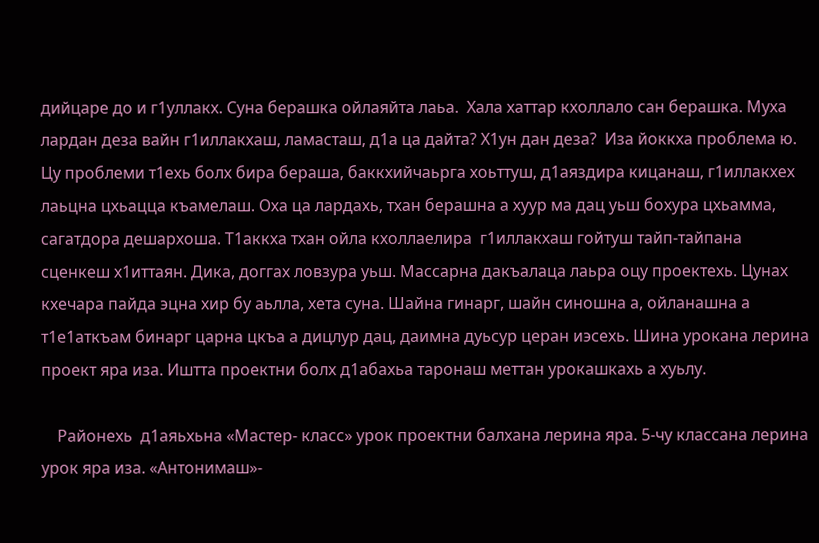дийцаре до и г1уллакх. Суна берашка ойлаяйта лаьа.  Хала хаттар кхоллало сан берашка. Муха лардан деза вайн г1иллакхаш, ламасташ, д1а ца дайта? Х1ун дан деза?  Иза йоккха проблема ю. Цу проблеми т1ехь болх бира бераша, баккхийчаьрга хоьттуш, д1аяздира кицанаш, г1иллакхех лаьцна цхьацца къамелаш. Оха ца лардахь, тхан берашна а хуур ма дац уьш бохура цхьамма, сагатдора дешархоша. Т1аккха тхан ойла кхоллаелира  г1иллакхаш гойтуш тайп-тайпана  сценкеш х1иттаян. Дика, доггах ловзура уьш. Массарна дакъалаца лаьра оцу проектехь. Цунах кхечара пайда эцна хир бу аьлла, хета суна. Шайна гинарг, шайн синошна а, ойланашна а т1е1аткъам бинарг царна цкъа а дицлур дац, даимна дуьсур церан иэсехь. Шина урокана лерина проект яра иза. Иштта проектни болх д1абахьа таронаш меттан урокашкахь а хуьлу.

    Районехь  д1аяьхьна «Мастер- класс» урок проектни балхана лерина яра. 5-чу классана лерина урок яра иза. «Антонимаш»-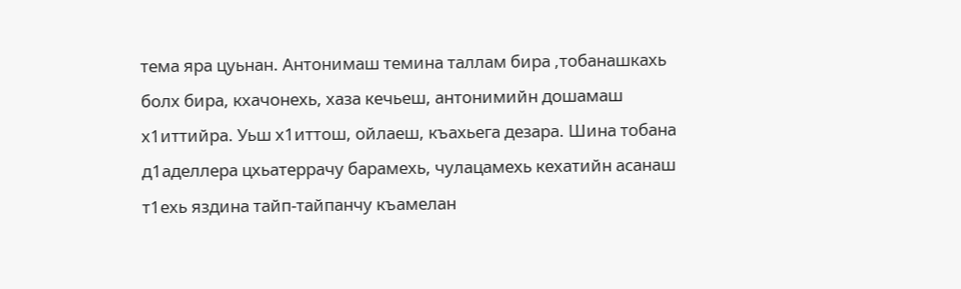тема яра цуьнан. Антонимаш темина таллам бира ,тобанашкахь болх бира, кхачонехь, хаза кечьеш, антонимийн дошамаш х1иттийра. Уьш х1иттош, ойлаеш, къахьега дезара. Шина тобана д1аделлера цхьатеррачу барамехь, чулацамехь кехатийн асанаш т1ехь яздина тайп-тайпанчу къамелан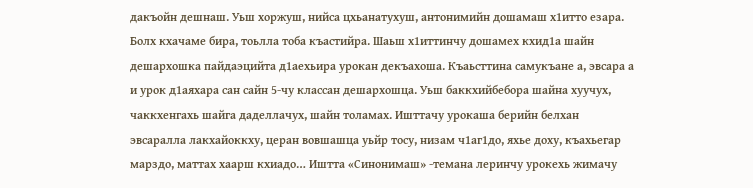дакъойн дешнаш. Уьш хоржуш, нийса цхьанатухуш, антонимийн дошамаш х1итто езара. Болх кхачаме бира, тоьлла тоба къастийра. Шаьш х1иттинчу дошамех кхид1а шайн дешархошка пайдаэцийта д1аехьира урокан декъахоша. Къаьсттина самукъане а, эвсара а и урок д1аяхара сан сайн 5-чу классан дешархошца. Уьш баккхийбебора шайна хуучух, чаккхенгахь шайга даделлачух, шайн толамах. Ишттачу урокаша берийн белхан эвсаралла лакхайоккху, церан вовшашца уьйр тосу, низам ч1аг1до, яхье доху, къахьегар марздо, маттах хаарш кхиадо… Иштта «Синонимаш» -темана леринчу урокехь жимачу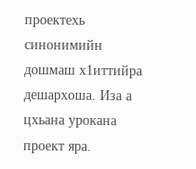проектехь синонимийн дошмаш х1иттийра дешархоша. Иза а цхьана урокана проект яра.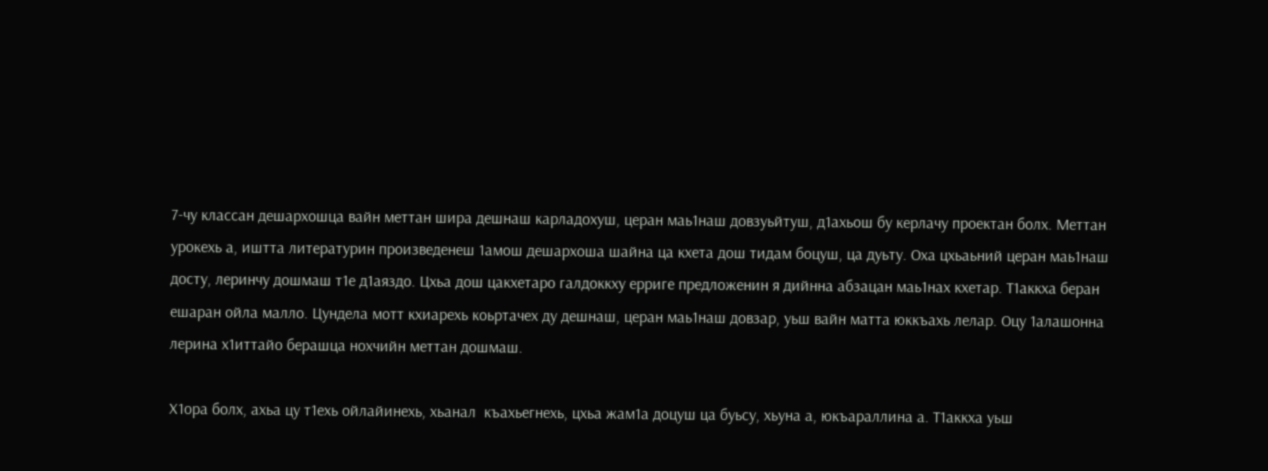7-чу классан дешархошца вайн меттан шира дешнаш карладохуш, церан маь1наш довзуьйтуш, д1ахьош бу керлачу проектан болх. Меттан урокехь а, иштта литературин произведенеш 1амош дешархоша шайна ца кхета дош тидам боцуш, ца дуьту. Оха цхьаьний церан маь1наш досту, леринчу дошмаш т1е д1аяздо. Цхьа дош цакхетаро галдоккху ерриге предложенин я дийнна абзацан маь1нах кхетар. Т1аккха беран ешаран ойла малло. Цундела мотт кхиарехь коьртачех ду дешнаш, церан маь1наш довзар, уьш вайн матта юккъахь лелар. Оцу 1алашонна лерина х1иттайо берашца нохчийн меттан дошмаш.

Х1ора болх, ахьа цу т1ехь ойлайинехь, хьанал  къахьегнехь, цхьа жам1а доцуш ца буьсу, хьуна а, юкъараллина а. Т1аккха уьш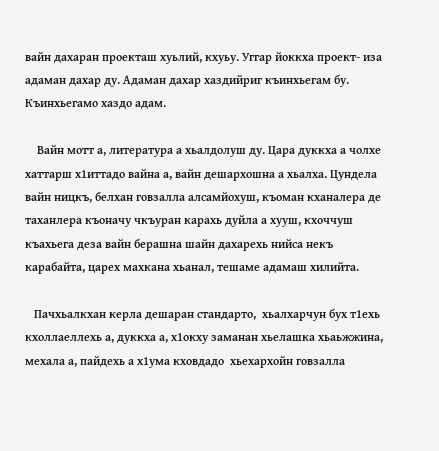вайн дахаран проекташ хуьлий, кхуьу. Уггар йоккха проект- иза адаман дахар ду. Адаман дахар хаздийриг къинхьегам бу. Къинхьегамо хаздо адам.

    Вайн мотт а, литература а хьалдолуш ду. Цара дуккха а чолхе хаттарш х1иттадо вайна а, вайн дешархошна а хьалха. Цундела вайн ницкъ, белхан говзалла алсамйохуш, къоман кханалера де таханлера къоначу чкъуран карахь дуйла а хууш, кхоччуш къахьега деза вайн берашна шайн дахарехь нийса некъ карабайта, царех махкана хьанал, тешаме адамаш хилийта.

   Пачхьалкхан керла дешаран стандарто,  хьалхарчун бух т1ехь кхоллаеллехь а, дуккха а, х1окху заманан хьелашка хьаьжжина, мехала а, пайдехь а х1ума кховдадо  хьехархойн говзалла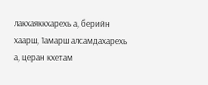лакхаяккхарехь а, берийн хаарш, 1амарш алсамдахарехь а, церан кхетам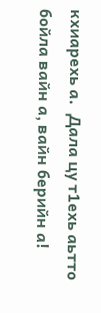кхиарехь а.  Дала цу т1ехь аьтто бойла вайн а, вайн берийн а!